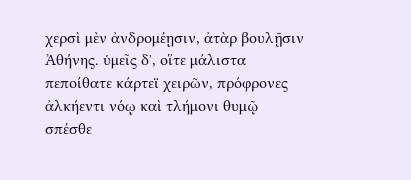χερσὶ μὲν ἀνδρομέῃσιν, ἀτὰρ βουλῇσιν Ἀθήνης. ὑμεῖς δʼ, οἵτε μάλιστα πεποίθατε κάρτεϊ χειρῶν, πρόφρονες ἀλκήεντι νόῳ καὶ τλήμονι θυμῷ σπέσθε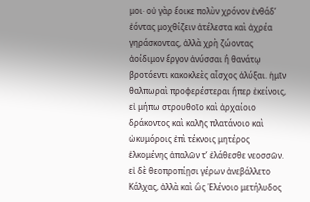μοι· οὐ γὰρ ἔοικε πολὺν χρόνον ἐνθάδʼ ἐόντας μοχθίζειν ἀτέλεστα καὶ ἀχρέα γηράσκοντας, ἀλλὰ χρὴ ζώοντας ἀοίδιμον ἔργον ἀνύσσαι ἢ θανάτῳ βροτόεντι κακοκλεὲς αἶσχος ἀλύξαι. ἡμῖν θαλπωραὶ προφερέστεραι ἤπερ ἐκείνοις, εἰ μήπω στρουθοῖο καὶ ἀρχαίοιο δράκοντος καὶ καλῆς πλατάνοιο καὶ ὠκυμόροις ἐπὶ τέκνοις μητέρος ἑλκομένης ἁπαλῶν τʼ ἐλάθεσθε νεοσσῶν. εἰ δὲ θεοπροπίῃσι γέρων ἀνεβάλλετο Κάλχας, ἀλλὰ καὶ ὣς Ἑλένοιο μετήλυδος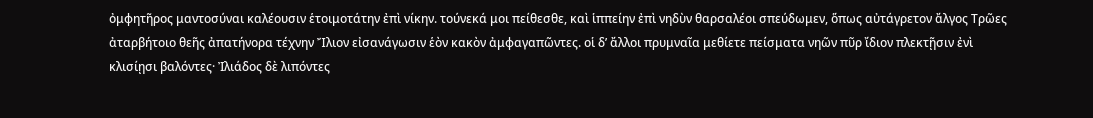ὀμφητῆρος μαντοσύναι καλέουσιν ἑτοιμοτάτην ἐπὶ νίκην. τούνεκά μοι πείθεσθε, καὶ ἱππείην ἐπὶ νηδὺν θαρσαλέοι σπεύδωμεν, ὅπως αὐτάγρετον ἄλγος Τρῶες ἀταρβήτοιο θεῆς ἀπατήνορα τέχνην Ἴλιον εἰσανάγωσιν ἑὸν κακὸν ἀμφαγαπῶντες. οἱ δʼ ἄλλοι πρυμναῖα μεθίετε πείσματα νηῶν πῦρ ἴδιον πλεκτῇσιν ἐνὶ κλισίῃσι βαλόντες· Ἰλιάδος δὲ λιπόντες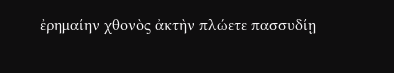ἐρημαίην χθονὸς ἀκτὴν πλώετε πασσυδίῃ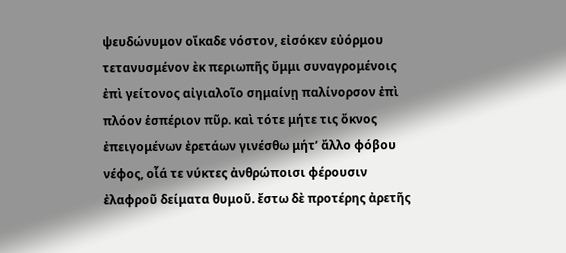ψευδώνυμον οἴκαδε νόστον, εἰσόκεν εὐόρμου τετανυσμένον ὲκ περιωπῆς ὔμμι συναγρομένοις ἐπὶ γείτονος αἰγιαλοῖο σημαίνῃ παλίνορσον ἐπὶ πλόον ἑσπέριον πῦρ. καὶ τότε μήτε τις ὄκνος ἐπειγομένων ἐρετάων γινέσθω μήτʼ ἄλλο φόβου νέφος, οἷά τε νύκτες ἀνθρώποισι φέρουσιν ἐλαφροῦ δείματα θυμοῦ. ἔστω δὲ προτέρης ἀρετῆς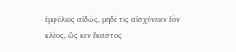ἐμφύλιος αἰδώς, μηδέ τις αἰσχύνειεν ἑὸν κλέος, ὥς κεν ἕκαστος